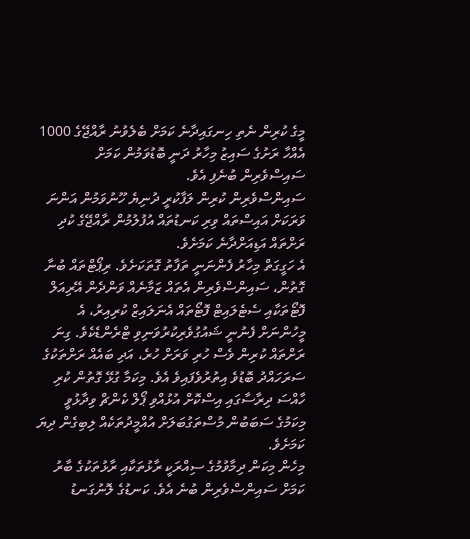މީގެ ކުރިން ނެތި ހިނގައިދާނެ ކަމަށް ބެލެވުނު ރާއްޖޭގެ 1000 އެއްހާ ރަށުގެ ސައިޒު މިހާރު ދަނީ ބޮޑުވަމުން ކަމަށް ސައިސްވެރިން ބުނެފި އެވެ.
ސައިންސްވެރިން ކުރިން ލަފާކުރީ ދުނިޔެ ހޫނުވަމުން އަންނަ ވަރަކަށް އައިސްތައް ވިރި ކަނޑުތައް އުފުލުމުން ރާއްޖޭގެ ކުދި ރަށްތައް އަޑިއަށްދާނެ ކަމަށެވެ.
އެ ހަގީގަތް މިހާރު ފެންނަނީ ތަފާތު ގޮތަކަށެވެ. ރިޕޯޓްތައް ބުނާ ގޮތުން، ސައިންސްވެރިން އެތައް ޒަމާނެއް ވަންދެން އޭރިއަލް ފޮޓޯތަކާއި ސެޓެލައިޓް ފޮޓޯތައް އެނަލައިޒް ކުރިއިރު، އެ މީހުންނަށް ފެނުނީ ޝައުގުވެރިކުރުވަނިވި ޓްރެންޑެކެވެ. ގިނަ ރަށްތައް ކުރިން ވެސް ހުރި ވަރަށް ހުރެ، އަދި ބައެއް ރަށްތަކުގެ ސަރަހައްދު ބޮޑުވެ އިތުރުވެފައިވެ އެވެ. މިކަމާ ގުޅޭ ގޮތުން ކުރި ހާއްސަ ދިރާސާގައި އިސްކޮށް އުޅުއްވި ޕޯލް ކެންޗް ވިދާޅުވީ މިކަމުގެ ސަބަބުން މުސްތަގުބަލަށް އުއްމީދުތަކެއް ލިބިގެން ދިޔަ ކަމަށެވެ.
މިހެން މިކަން ދިމާވުމުގެ ސިއްރަކީ ރާޅުތަކާއި ރާޅުތަކުގެ ބާރު ކަމަށް ސައިންސްވެރިން ބުނެ އެވެ. ކަނޑުގެ ލޮނުގަނޑު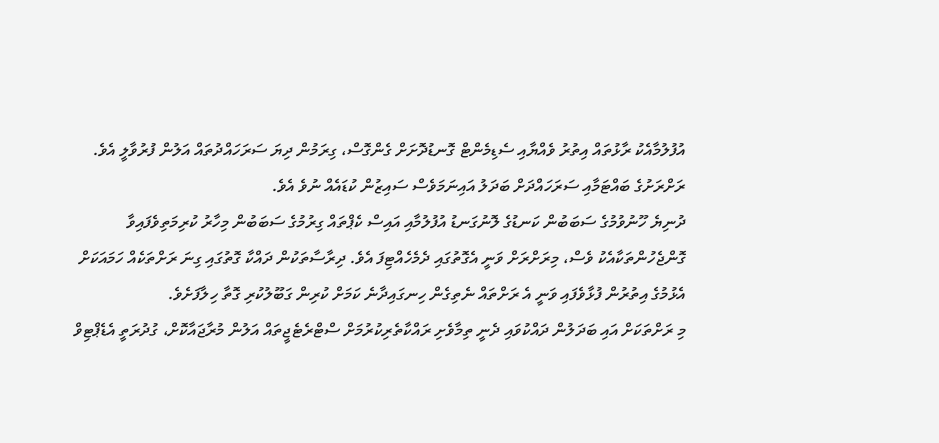އުފުލުމާއެކު ރާޅުތައް އިތުރު ވެއްޔާއި ސެޑިމެންޓް ގޮނޑުދޮށަށް ގެންގޮސް، ގިރަމުން ދިޔަ ސަރަހައްދުތައް އަލުން ފުރުވާލީ އެވެ. ރަށްރަށުގެ ބައްޓަމާއި ސަރަހައްދަށް ބަދަލު އައިނަމަވެސް ސައިޒުން ކުޑައެއް ނުވެ އެވެ.
ދުނިޔެ ހޫނުވުމުގެ ސަބަބުން ކަނޑުގެ ލޮނުގަނޑު އުފުލުމާއި އައިސް ކެޕްތައް ގިރުމުގެ ސަބަބުން މިހާރު ކުރިމަތިވެފައިވާ ގޮންޖެހުންތަކާއެކު ވެސް، މިރަށްރަށް ވަނީ އެގޮތުގައި ދެމެހެއްޓިފަ އެވެ. ދިރާސާތަކުން ދައްކާ ގޮތުގައި ގިނަ ރަށްތަކެއް ހަމައަކަށް އެޅުމުގެ އިތުރުން ފުޅާވެފައި ވަނީ އެ ރަށްތައް ނެތިގެން ހިނގައިދާނެ ކަމަށް ކުރިން ގަބޫލުކުރި ގޮތާ ހިލާފަށެވެ.
މި ރަށްތަކަށް އައި ބަދަލުން ދައްކުވައި ދެނީ ތިމާވެށި ރައްކާތެރިކުރުމަށް ސްޓްރެޓެޖީތައް އަލުން މުރާޖައާކޮށް، ގުދުރަތީ އެޑެޕްޓިވް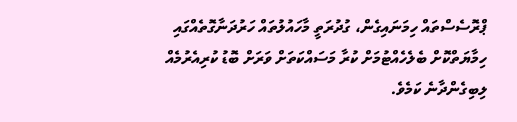ޕްރޮސެސްތައް ހިމަނައިގެން، ގުދުރަތީ މާހައުލުތައް ހަރުދަނާގޮތެއްގައި ހިމާޔަތްކޮށް ބެލެހެއްޓުމަށް ކުރާ މަސައްކަތަށް ވަރަށް ބޮޑު ކުރިއެރުމެއް ލިބިގެންދާނެ ކަމެވެ.